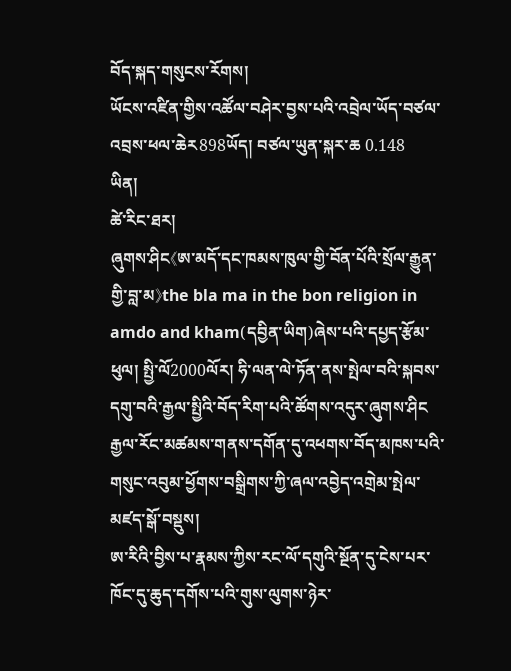བོད་སྐད་གསུངས་རོགས།
ཡོངས་འཛིན་གྱིས་འཚོལ་བཤེར་བྱས་པའི་འབྲེལ་ཡོད་བཙལ་འབྲས་ཕལ་ཆེར898ཡོད། བཙལ་ཡུན་སྐར་ཆ 0.148
ཡིན།
ཚེ་རིང་ཐར།
ཞུགས་ཤིང《ཨ་མདོ་དང་ཁམས་ཁུལ་གྱི་བོན་པོའི་སྲོལ་རྒྱུན་གྱི་བླ་མ》the bla ma in the bon religion in amdo and kham(དབྱིན་ཡིག)ཞེས་པའི་དཔྱད་རྩོམ་ཕུལ། སྤྱི་ལོ2000ལོར། ཧི་ལན་ལེ་ཏོན་ནས་སྤེལ་བའི་སྐབས་དགུ་བའི་རྒྱལ་སྤྱིའི་བོད་རིག་པའི་ཚོགས་འདུར་ཞུགས་ཤིང
རྒྱལ་རོང་མཚམས་གནས་དགོན་དུ་འཕགས་བོད་མཁས་པའི་གསུང་འབུམ་ཕྱོགས་བསྒྲིགས་ཀྱི་ཞལ་འབྱེད་འགྲེམ་སྤེལ་མཛད་སྒོ་བསྡུས།
ཨ་རིའི་བྱིས་པ་རྣམས་ཀྱིས་རང་ལོ་དགུའི་སྔོན་དུ་ངེས་པར་ཁོང་དུ་ཆུད་དགོས་པའི་གུས་ལུགས་ཉེར་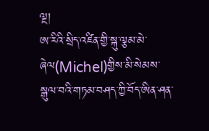ལྔ།
ཨ་རིའི་སྲིད་འཛིན་གྱི་སྐུ་ལྕམ་མེ་ཞེལ(Michel)གྱིས་མི་སེམས་སྒུལ་བའི་གཏམ་བཤད་ཀྱི་བོད་ཨིན་ཤན་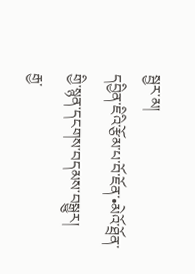སྦྱར་མ།
དབྱིན་ཇིའི་རྩོམ་པ་བོ་ཇོན་•མེའོ་ཐྲོན་གྱི་སྙན་དངགས་བདམས་བསྒྱུར།
རྒྱ་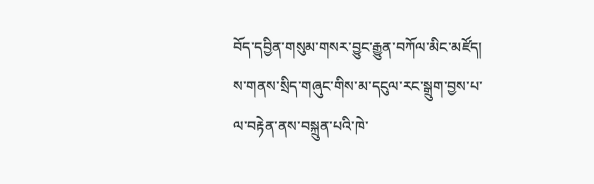བོད་དབྱིན་གསུམ་གསར་བྱུང་རྒྱུན་བཀོལ་མིང་མཛོད།
ས་གནས་སྲིད་གཞུང་གིས་མ་དངུལ་རང་སྒྲུག་བྱས་པ་ལ་བརྟེན་ནས་བསྐྲུན་པའི་ཁེ་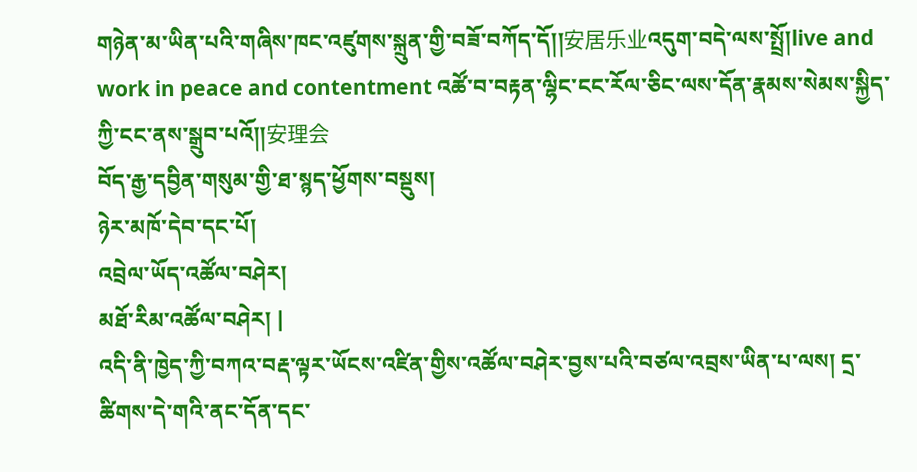གཉེན་མ་ཡིན་པའི་གཞིས་ཁང་འཛུགས་སྐྲུན་གྱི་བཟོ་བཀོད་དོ།།安居乐业འདུག་བདེ་ལས་སྤྲོ།live and work in peace and contentment འཚོ་བ་བརྟན་ལྷིང་ངང་རོལ་ཅིང་ལས་དོན་རྣམས་སེམས་སྐྱིད་ཀྱི་ངང་ནས་སྒྲུབ་པའོ།།安理会
བོད་རྒྱ་དབྱིན་གསུམ་གྱི་ཐ་སྙད་ཕྱོགས་བསྡུས།
ཉེར་མཁོ་དེབ་དང་པོ།
འབྲེལ་ཡོད་འཚོལ་བཤེར།
མཐོ་རིམ་འཚོལ་བཤེར། |
འདི་ནི་ཁྱེད་ཀྱི་བཀའ་བརྡ་ལྟར་ཡོངས་འཛིན་གྱིས་འཚོལ་བཤེར་བྱས་པའི་བཙལ་འབྲས་ཡིན་པ་ལས། དྲ་ཚིགས་དེ་གའི་ནང་དོན་དང་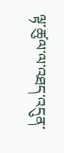ལྟ་ཚུལ་ལ་འཐད་འདུན་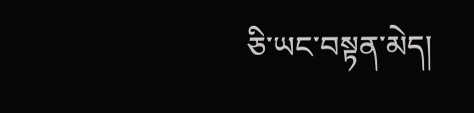ཅི་ཡང་བསྟན་མེད།